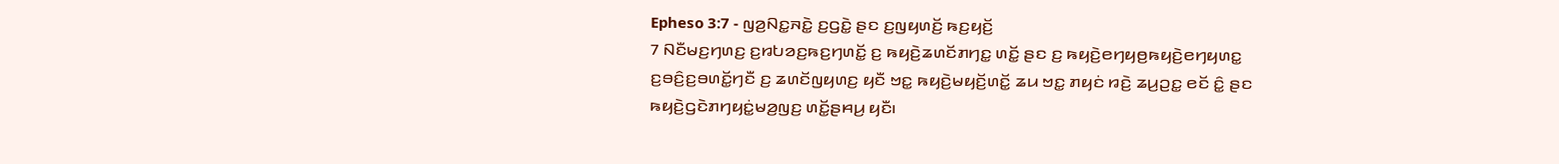Epheso 3:7 - ꤜꤤ꤬ꤡꤢ꤭ꤏꤢꤧ꤭ ꤢ꤬ꤞꤢꤧ꤭ ꤔꤢ ꤢ꤬ꤜꤟꤛꤢꤩ꤬ ꤒꤢ꤬ꤟꤢꤩ꤬
7 ꤡꤢꤪꤗꤢ꤬ꤚꤛꤢ꤬ ꤢ꤬ꤙꤝꤤꤢ꤬ꤒꤢ꤬ꤚꤛꤢꤩ꤭ ꤢ꤬ ꤒꤟꤢꤧ꤬ꤘꤛꤢꤩꤊꤚꤢ꤭ ꤛꤢꤩ꤭ ꤔꤢ ꤢ꤬ ꤒꤟꤢꤧ꤬ꤕꤚꤟꤥ꤬ꤒꤟꤢꤧ꤬ꤕꤚꤟꤛꤢ꤭ ꤢ꤬ꤋꤢꤨ꤬ꤢ꤬ꤋꤛꤢꤩ꤭ꤚꤢꤪ ꤢ꤬ ꤘꤛꤢꤩꤜꤟꤛꤢ꤬ ꤟꤢꤪ ꤠꤢ꤭ ꤒꤟꤢꤧ꤬ꤗꤟꤢꤩ꤬ꤛꤢꤩ꤭ ꤘꤣ ꤠꤢ꤭ ꤊꤟꤢꤦ ꤙꤢꤧ꤬ ꤘꤣ꤬ꤑꤢ꤭ ꤕꤢꤩ ꤢꤨ꤭ ꤔꤢ ꤒꤟꤢꤧ꤬ꤞꤢꤧꤊꤚꤟꤢꤦ꤭ꤗꤤ꤬ꤜꤢ꤬ ꤛꤢꤩ꤭ꤔꤌꤣ꤬ ꤟꤢꤪ꤯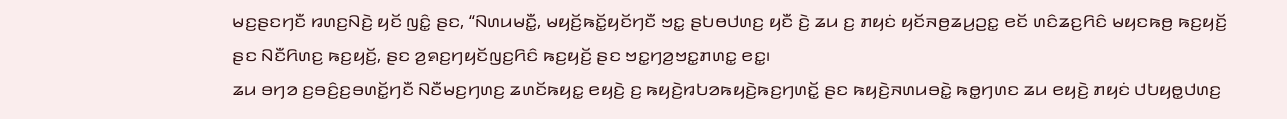ꤗꤢ꤬ꤔꤢꤚꤢꤪ ꤙꤛꤢ꤬ꤡꤢꤧ꤬ ꤟꤢꤩ ꤜꤢꤨ꤭ ꤔꤢ, “ꤡꤛꤣꤗꤢꤪ꤭, ꤗꤟꤢꤩ꤬ꤒꤢꤩ꤭ꤟꤢꤩꤚꤢꤪ ꤠꤢ꤭ ꤔꤝꤥꤓꤛꤢ꤬ ꤟꤢꤪ ꤢꤧ꤬ ꤘꤣ ꤢ꤬ ꤊꤟꤢꤦ ꤟꤢꤩꤏꤥ꤬ꤘꤣ꤬ꤑꤢ꤭ ꤕꤢꤩ ꤛꤢꤨꤘꤢ꤬ꤖꤢꤨ ꤗꤟꤢꤒꤥ꤬ ꤒꤢ꤬ꤟꤢꤩ꤬ ꤔꤢ ꤡꤢꤪꤖꤛꤢ꤬ ꤒꤢ꤬ꤟꤢꤩ꤬, ꤔꤢ ꤤ꤬ꤎꤢ꤬ꤚꤟꤢꤩꤜꤢ꤬ꤖꤢꤨ ꤒꤢ꤬ꤟꤢꤩ꤬ ꤔꤢ ꤠꤢ꤭ꤚꤤ꤬ꤠꤢ꤭ꤊꤛꤢ꤭ ꤕꤢ꤭꤯
ꤘꤣ ꤋꤚꤤ ꤢ꤬ꤋꤢꤨ꤬ꤢ꤬ꤋꤛꤢꤩ꤭ꤚꤢꤪ ꤡꤢꤪꤗꤢ꤬ꤚꤛꤢ꤬ ꤘꤛꤢꤩꤒꤟꤢ꤭ ꤕꤟꤢꤧ꤬ ꤢ꤬ ꤒꤟꤢꤧ꤬ꤙꤝꤤꤒꤟꤢꤧ꤬ꤒꤢ꤬ꤚꤛꤢꤩ꤭ ꤔꤢ ꤒꤟꤢꤧ꤬ꤏꤛꤣꤋꤢꤧ꤭ ꤒꤥ꤭ꤚꤛꤢ ꤘꤣ ꤕꤟꤢꤧ꤬ ꤊꤟꤢꤦ ꤓꤝꤟꤥ꤭ꤓꤛꤢ꤬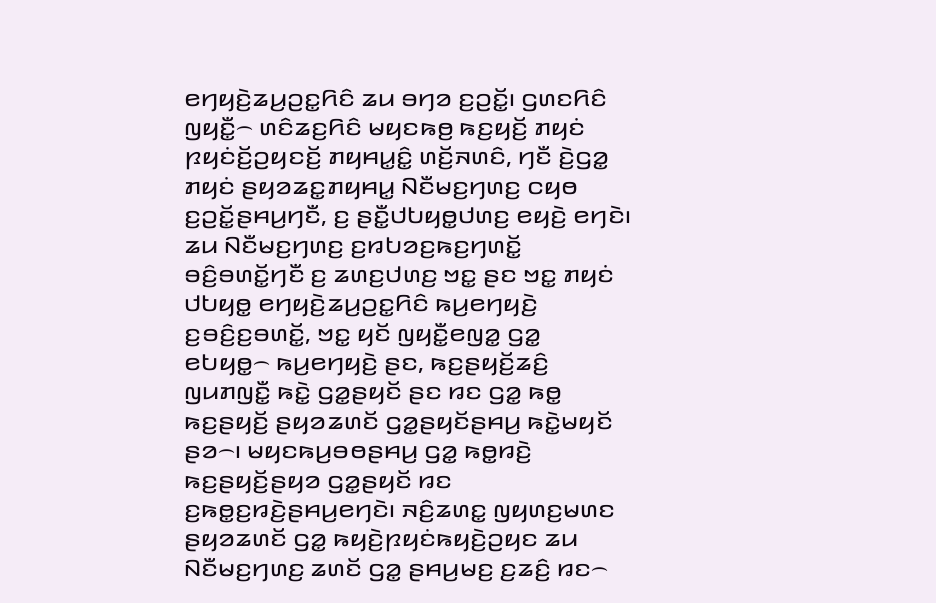ꤕꤚꤟꤢꤧ꤬ꤘꤣ꤬ꤑꤢ꤭ꤖꤢꤨ ꤘꤣ ꤋꤚꤤ ꤢ꤬ꤑꤢꤩ꤭꤯ ꤞꤛꤢꤖꤢꤨ ꤜꤟꤢꤪ꤭꤮ ꤛꤢꤨꤘꤢ꤬ꤖꤢꤨ ꤗꤟꤢꤒꤥ꤬ ꤒꤢ꤬ꤟꤢꤩ꤬ ꤊꤟꤢꤦ ꤐꤟꤢꤦꤢꤩ꤬ꤑꤟꤢꤢꤩ꤬ ꤊꤟꤌꤣ꤭ꤢꤨ꤭ ꤛꤢꤩ꤬ꤏꤛꤢꤨ, ꤚꤢꤪ ꤢꤧ꤬ꤞꤤ꤭ ꤊꤟꤢꤦ ꤔꤟꤤꤘꤢ꤭ꤊꤟꤌꤣ꤭ ꤡꤢꤪꤗꤢ꤬ꤚꤛꤢ꤬ ꤍꤟꤥ ꤢ꤬ꤑꤢꤩ꤭ꤔꤌꤣ꤬ꤚꤢꤪ, ꤢ꤬ ꤔꤢꤪ꤭ꤓꤝꤟꤥ꤭ꤓꤛꤢ꤬ ꤕꤟꤢꤧ꤬ ꤕꤚꤢꤧ꤯
ꤘꤣ ꤡꤢꤪꤗꤢ꤬ꤚꤛꤢ꤬ ꤢ꤬ꤙꤝꤤꤢ꤬ꤒꤢ꤬ꤚꤛꤢꤩ꤭ ꤋꤢꤨ꤬ꤋꤛꤢꤩ꤭ꤚꤢꤪ ꤢ꤬ ꤘꤛꤢ꤬ꤓꤛꤢ꤬ ꤠꤢ꤭ ꤔꤢ ꤠꤢ꤭ ꤊꤟꤢꤦ ꤓꤝꤟꤥ꤭ ꤕꤚꤟꤢꤧ꤬ꤘꤣ꤬ꤑꤢ꤭ꤖꤢꤨ ꤒꤣ꤬ꤕꤚꤟꤢꤧ꤬ ꤢ꤬ꤋꤢꤨ꤬ꤢ꤬ꤋꤛꤢꤩ꤭, ꤠꤢ꤭ ꤟꤢꤩ ꤜꤟꤢꤪ꤭ꤕꤜꤤ꤭ ꤞꤤ꤭ ꤕꤝꤟꤥ꤭꤮ ꤒꤣ꤬ꤕꤚꤟꤢꤧ꤬ ꤔꤢ, ꤒꤢ꤬ꤔꤟꤢꤩ꤬ꤘꤢꤨ꤬ ꤜꤣꤊꤜꤢꤪ꤭ ꤒꤢꤧ꤭ ꤞꤤ꤭ꤔꤟꤢꤩ ꤔꤢ ꤙꤢ ꤞꤤ꤭ ꤒꤥ꤭ ꤒꤢ꤬ꤔꤟꤢꤩ꤬ ꤔꤟꤤꤘꤛꤢꤩ ꤞꤤ꤭ꤔꤟꤢꤩꤔꤌꤣ꤬ ꤒꤢꤧ꤭ꤗꤟꤢꤩ ꤔꤤ꤮꤯ ꤗꤟꤢꤒꤣ꤬ꤋꤥꤔꤌꤣ꤬ ꤞꤤ꤭ ꤒꤥ꤭ꤙꤢꤧ꤬ ꤒꤢ꤬ꤔꤟꤢꤩ꤬ꤔꤟꤤ ꤞꤤ꤭ꤔꤟꤢꤩ ꤙꤢ ꤢ꤬ꤒꤥ꤭ꤢ꤬ꤙꤢꤧ꤬ꤔꤌꤣ꤬ꤕꤚꤢꤧ꤯ ꤏꤢꤨ꤬ꤘꤛꤢ꤭ ꤜꤟꤛꤢ꤬ꤗꤛꤢ ꤔꤟꤤꤘꤛꤢꤩ ꤞꤤ꤭ ꤒꤟꤢꤧ꤬ꤐꤟꤢꤦꤒꤟꤢꤧ꤬ꤑꤟꤢ ꤘꤣ ꤡꤢꤪꤗꤢ꤬ꤚꤛꤢ꤬ ꤘꤛꤢꤩ ꤞꤤ꤭ ꤔꤌꤣ꤬ꤗꤢ꤬ ꤢ꤬ꤘꤢꤨ꤬ ꤙꤢ꤮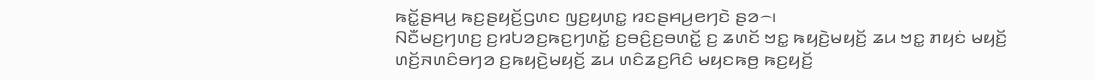ꤒꤢꤩ꤭ꤔꤌꤣ꤬ ꤒꤢ꤬ꤔꤟꤢꤩ꤬ꤞꤛꤢ ꤜꤢ꤬ꤟꤛꤢ꤭ ꤙꤢꤔꤌꤣ꤬ꤕꤚꤢꤧ ꤔꤤ꤮꤯
ꤡꤢꤪꤗꤢ꤬ꤚꤛꤢ꤬ ꤢ꤬ꤙꤝꤤꤢ꤬ꤒꤢ꤬ꤚꤛꤢꤩ꤭ ꤢ꤬ꤋꤢꤨ꤬ꤢ꤬ꤋꤛꤢꤩ꤭ ꤢ꤬ ꤘꤛꤢꤩ ꤠꤢ꤭ ꤒꤟꤢꤧ꤬ꤗꤟꤢꤩ꤬ ꤘꤣ ꤠꤢ꤭ ꤊꤟꤢꤦ ꤗꤟꤢꤩ꤬ ꤛꤢꤩ꤬ꤏꤛꤢꤨꤋꤚꤤ ꤢ꤬ꤒꤟꤢꤧ꤬ꤗꤟꤢꤩ꤬ ꤘꤣ ꤛꤢꤨꤘꤢ꤬ꤖꤢꤨ ꤗꤟꤢꤒꤥ꤬ ꤒꤢ꤬ꤟꤢꤩ꤬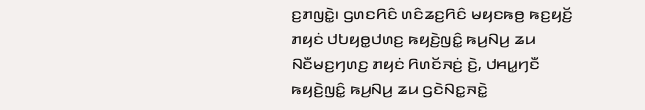ꤢ꤬ꤊꤜꤢꤧ꤭꤯ ꤞꤛꤢꤖꤢꤨ ꤛꤢꤨꤘꤢ꤬ꤖꤢꤨ ꤗꤟꤢꤒꤥ꤬ ꤒꤢ꤬ꤟꤢꤩ꤬ ꤊꤟꤢꤦ ꤓꤝꤟꤥ꤭ꤓꤛꤢ꤬ ꤒꤟꤢꤧ꤬ꤜꤢꤨ꤭ ꤒꤣ꤬ꤡꤣ꤬ ꤘꤣ ꤡꤢꤪꤗꤢ꤬ꤚꤛꤢ꤬ ꤊꤟꤢꤦ ꤖꤛꤢꤩꤏꤢꤦ꤬ ꤢꤧ꤬, ꤓꤌꤣ꤭ꤚꤢꤪ ꤒꤟꤢꤧ꤬ꤜꤢꤨ꤭ ꤒꤣ꤬ꤡꤣ꤬ ꤘꤣ ꤞꤢꤧꤡꤢ꤭ꤏꤢꤧ꤭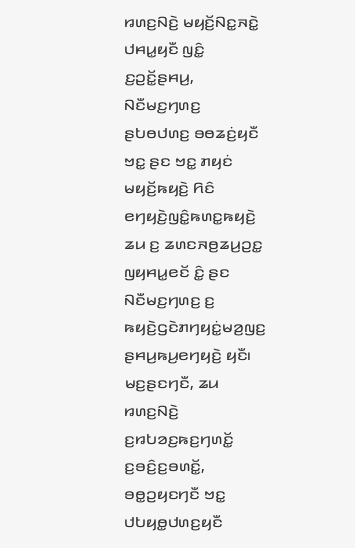ꤙꤛꤢ꤬ꤡꤢꤧ꤬ ꤗꤟꤢꤩ꤬ꤡꤢ꤭ꤏꤢꤧ꤭ ꤓꤌꤣ꤭ꤟꤢꤪ ꤜꤢꤨ꤭ ꤢ꤬ꤑꤢꤩ꤭ꤔꤌꤣ꤬, ꤡꤢꤪꤗꤢ꤬ꤚꤛꤢ꤬ ꤔꤝꤥꤓꤛꤢ꤬ ꤋꤥꤘꤢꤦ꤬ꤟꤢꤪ ꤠꤢ꤭ ꤔꤢ ꤠꤢ꤭ ꤊꤟꤢꤦ ꤗꤟꤢꤩ꤬ꤒꤟꤢꤧ꤬ ꤖꤢꤨ ꤕꤚꤟꤢꤧ꤬ꤜꤢꤨ꤭ꤒꤛꤢ꤭ꤒꤟꤢꤧ꤬ ꤘꤣ ꤢ꤬ ꤘꤛꤢꤏꤥ꤬ꤘꤣ꤬ꤑꤢ꤭ ꤜꤟꤌꤣ꤭ꤕꤢꤩ ꤢꤨ꤭ ꤔꤢ ꤡꤢꤪꤗꤢ꤬ꤚꤛꤢ꤬ ꤢ꤬ ꤒꤟꤢꤧ꤬ꤞꤢꤧꤊꤚꤟꤢꤦ꤭ꤗꤤ꤬ꤜꤢ꤬ ꤔꤌꤣ꤬ꤒꤣ꤬ꤕꤚꤟꤢꤧ꤬ ꤟꤢꤪ꤯
ꤗꤢ꤬ꤔꤢꤚꤢꤪ, ꤘꤣ ꤙꤛꤢ꤬ꤡꤢꤧ꤬ ꤢ꤬ꤙꤝꤤꤢ꤬ꤒꤢ꤬ꤚꤛꤢꤩ꤭ ꤢ꤬ꤋꤢꤨ꤬ꤢ꤬ꤋꤛꤢꤩ꤭, ꤋꤥ꤭ꤑꤟꤢꤚꤢꤪ ꤠꤢ꤭ ꤓꤝꤟꤥ꤭ꤓꤛꤢ꤬ꤟꤢꤪ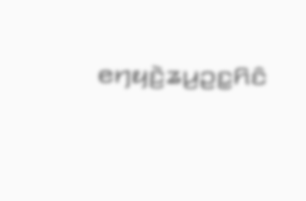ꤕꤚꤟꤢꤧ꤬ꤘꤣ꤬ꤑꤢ꤭ꤖꤢꤨ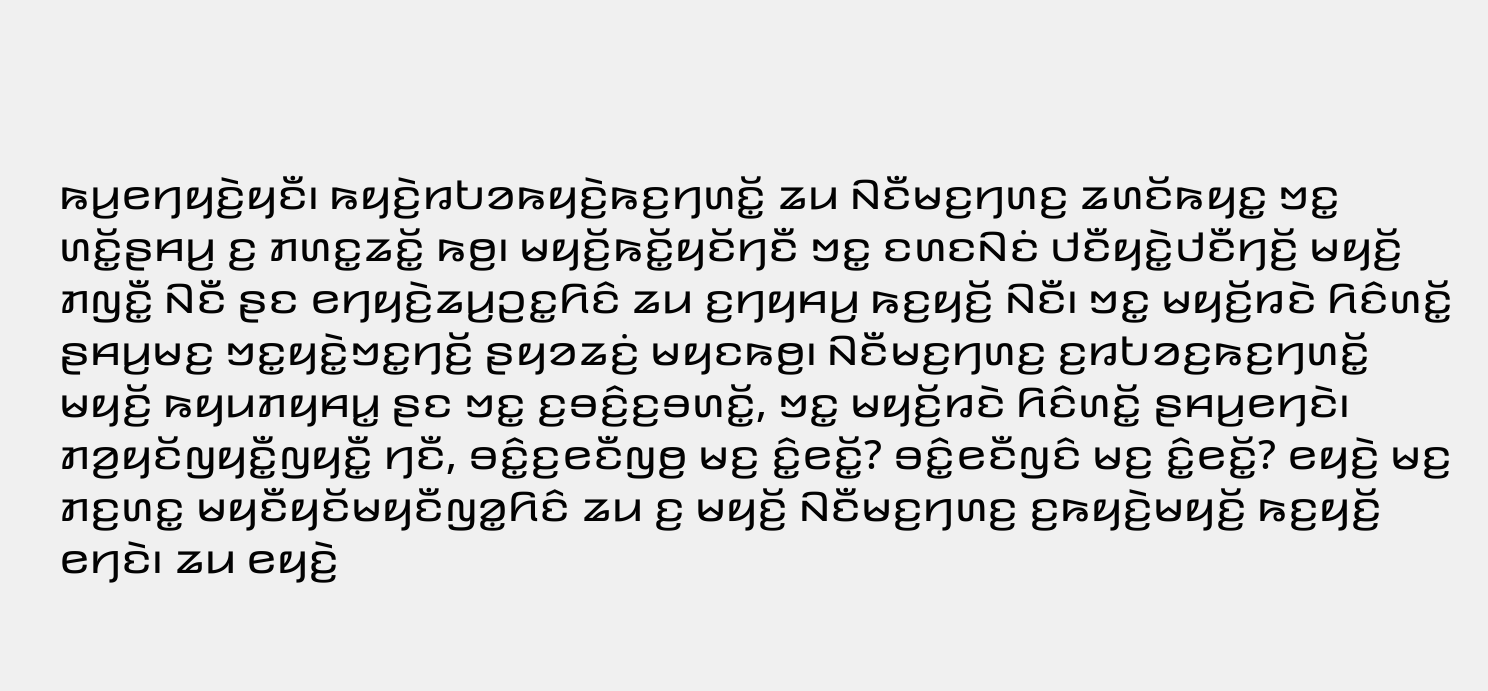ꤒꤣ꤬ꤕꤚꤟꤢꤧ꤬ꤟꤢꤪ꤯ ꤒꤟꤢꤧ꤬ꤙꤝꤤꤒꤟꤢꤧ꤬ꤒꤢ꤬ꤚꤛꤢꤩ꤭ ꤘꤣ ꤡꤢꤪꤗꤢ꤬ꤚꤛꤢ꤬ ꤘꤛꤢꤩꤒꤟꤢ꤭ ꤠꤢ꤭ ꤛꤢꤩ꤭ꤔꤌꤣ꤬ ꤢ꤬ ꤊꤛꤢ꤭ꤘꤢꤩ꤭ ꤒꤥ꤬꤯ ꤗꤟꤢꤩ꤬ꤒꤢꤩ꤭ꤟꤢꤩꤚꤢꤪ ꤠꤢ꤭ ꤢꤛꤢꤡꤢꤦ ꤓꤢꤪꤟꤢꤧ꤭ꤓꤢꤪꤚꤢꤩ꤬ ꤗꤟꤢꤩ꤬ ꤊꤜꤢꤪ꤭ ꤡꤢꤪ ꤔꤢ ꤕꤚꤟꤢꤧ꤬ꤘꤣ꤬ꤑꤢ꤭ꤖꤢꤨ ꤘꤣ ꤢ꤬ꤚꤟꤌꤣ꤬ ꤒꤢ꤬ꤟꤢꤩ꤬ ꤡꤢꤪ꤯ ꤠꤢ꤭ ꤗꤟꤢꤩ꤬ꤙꤢꤧ ꤖꤢꤨꤛꤢꤩ꤭ ꤔꤌꤣ꤬ꤗꤢ꤬ ꤠꤢ꤭ꤟꤢꤧ꤭ꤠꤢ꤭ꤚꤢꤩ꤬ ꤔꤟꤤꤘꤢꤦ꤬ ꤗꤟꤢꤒꤥ꤬꤯ ꤡꤢꤪꤗꤢ꤬ꤚꤛꤢ꤬ ꤢ꤬ꤙꤝꤤꤢ꤬ꤒꤢ꤬ꤚꤛꤢꤩ꤭ ꤗꤟꤢꤩ꤬ ꤒꤟꤣꤊꤟꤌꤣ꤭ ꤔꤢ ꤠꤢ꤭ ꤢ꤬ꤋꤢꤨ꤬ꤢ꤬ꤋꤛꤢꤩ꤭, ꤠꤢ꤭ ꤗꤟꤢꤩ꤬ꤙꤢꤧ ꤖꤢꤨꤛꤢꤩ꤭ ꤔꤌꤣ꤬ꤕꤚꤢꤧ꤯
ꤊꤤ꤬ꤟꤢꤩꤜꤟꤢꤪ꤭ꤜꤟꤢꤪ꤭ ꤚꤢꤪ, ꤋꤢꤨ꤭ꤢ꤬ꤕꤢꤪꤜꤥ꤬ ꤗꤢ꤬ ꤢꤨ꤭ꤕꤢꤩ꤭? ꤋꤢꤨ꤭ꤕꤢꤪꤜꤢꤨ ꤗꤢ꤬ ꤢꤨ꤭ꤕꤢꤩ꤭? ꤕꤟꤢꤧ꤬ ꤗꤢ꤬ ꤊꤢ꤬ꤛꤢ꤭ ꤗꤟꤢꤪꤟꤢꤩꤗꤟꤢꤪꤜꤤ꤭ꤖꤢꤨ ꤘꤣ ꤢ꤬ ꤗꤟꤢꤩ꤬ ꤡꤢꤪꤗꤢ꤬ꤚꤛꤢ꤬ ꤢ꤬ꤒꤟꤢꤧ꤬ꤗꤟꤢꤩ꤬ ꤒꤢ꤬ꤟꤢꤩ꤬ ꤕꤚꤢꤧ꤯ ꤘꤣ ꤕꤟꤢꤧ꤬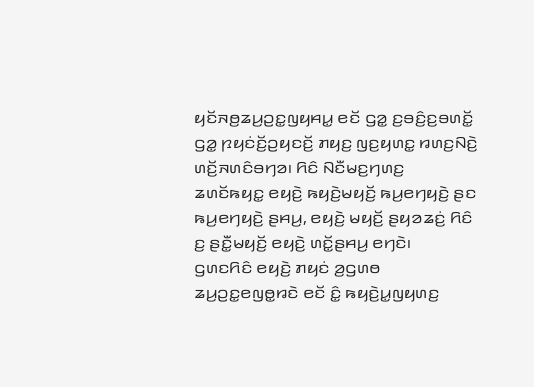ꤟꤢꤩꤏꤥ꤬ꤘꤣ꤬ꤑꤢ꤭ꤜꤟꤌꤣ꤭ ꤕꤢꤩ ꤞꤤ꤭ ꤢ꤬ꤋꤢꤨ꤬ꤢ꤬ꤋꤛꤢꤩ꤭ ꤞꤤ꤭ ꤐꤟꤢꤦꤢꤩ꤬ꤑꤟꤢꤢꤩ꤬ ꤊꤟꤢ꤬ ꤜꤢ꤬ꤟꤛꤢ꤭ ꤙꤛꤢ꤬ꤡꤢꤧ꤬ ꤛꤢꤩ꤬ꤏꤛꤢꤨꤋꤚꤤ꤯ ꤖꤢꤨ ꤡꤢꤪꤗꤢ꤬ꤚꤛꤢ꤬ ꤘꤛꤢꤩꤒꤟꤢ꤭ ꤕꤟꤢꤧ꤬ ꤒꤟꤢꤧ꤬ꤗꤟꤢꤩ꤬ ꤒꤣ꤬ꤕꤚꤟꤢꤧ꤬ ꤔꤢ ꤒꤣ꤬ꤕꤚꤟꤢꤧ꤬ ꤔꤌꤣ꤬, ꤕꤟꤢꤧ꤬ ꤗꤟꤢꤩ꤬ ꤔꤟꤤꤘꤢꤦ꤬ ꤖꤢꤨ ꤢ꤬ ꤔꤢꤪ꤭ꤗꤟꤢꤩ꤬ ꤕꤟꤢꤧ꤬ ꤛꤢꤩ꤭ꤔꤌꤣ꤬ ꤕꤚꤢꤧ꤯
ꤞꤛꤢꤖꤢꤨ ꤕꤟꤢꤧ꤬ ꤊꤟꤢꤦ ꤤ꤬ꤞꤛꤥ ꤘꤣ꤬ꤑꤢ꤭ꤕꤜꤥ꤭ꤙꤢꤧ ꤕꤢꤩ ꤢꤨ꤭ ꤒꤟꤢꤧ꤬ꤣ꤭ꤜꤟꤛꤢ꤬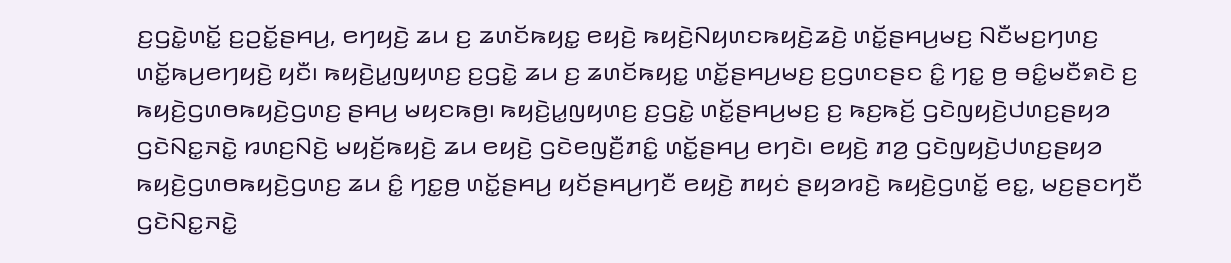ꤢ꤬ꤞꤢꤧ꤭ꤛꤢꤩ꤭ ꤢ꤬ꤑꤢꤩ꤭ꤔꤌꤣ꤬, ꤕꤚꤟꤢꤧ꤬ ꤘꤣ ꤢ꤬ ꤘꤛꤢꤩꤒꤟꤢ꤭ ꤕꤟꤢꤧ꤬ ꤒꤟꤢꤧ꤬ꤡꤟꤛꤢꤒꤟꤢꤧ꤬ꤘꤢꤧ꤬ ꤛꤢꤩ꤭ꤔꤌꤣ꤬ꤗꤢ꤬ ꤡꤢꤪꤗꤢ꤬ꤚꤛꤢ꤬ ꤛꤢꤩ꤭ꤒꤣ꤬ꤕꤚꤟꤢꤧ꤬ ꤟꤢꤪ꤯ ꤒꤟꤢꤧ꤬ꤣ꤭ꤜꤟꤛꤢ꤬ ꤢ꤬ꤞꤢꤧ꤭ ꤘꤣ ꤢ꤬ ꤘꤛꤢꤩꤒꤟꤢ꤭ ꤛꤢꤩ꤭ꤔꤌꤣ꤬ꤗꤢ꤬ ꤢ꤬ꤞꤛꤢꤔꤢ ꤢꤨ꤭ ꤚꤢ꤭ ꤥ꤬ ꤋꤢꤨ꤭ꤗꤢꤪꤎꤢꤧ ꤢ꤬ ꤒꤟꤢꤧ꤬ꤞꤛꤥꤒꤟꤢꤧ꤬ꤞꤛꤢ꤬ ꤔꤌꤣ꤬ ꤗꤟꤢꤒꤥ꤬꤯ ꤒꤟꤢꤧ꤬ꤣ꤭ꤜꤟꤛꤢ꤬ ꤢ꤬ꤞꤢꤧ꤭ ꤛꤢꤩ꤭ꤔꤌꤣ꤬ꤗꤢ꤬ ꤢ꤬ ꤒꤢ꤬ꤒꤢꤩ꤬ ꤞꤢꤧꤜꤟꤢꤧ꤬ꤓꤛꤢ꤬ꤔꤟꤤ ꤞꤢꤧꤡꤢ꤭ꤏꤢꤧ꤭ ꤙꤛꤢ꤬ꤡꤢꤧ꤬ ꤗꤟꤢꤩ꤬ꤒꤟꤢꤧ꤬ ꤘꤣ ꤕꤟꤢꤧ꤬ ꤞꤢꤧꤕꤜꤢꤪ꤬ꤊꤢꤨ꤭ ꤛꤢꤩ꤭ꤔꤌꤣ꤬ ꤕꤚꤢꤧ꤯ ꤕꤟꤢꤧ꤬ ꤊꤤ꤬ ꤞꤢꤧꤜꤟꤢꤧ꤬ꤓꤛꤢ꤬ꤔꤟꤤ ꤒꤟꤢꤧ꤬ꤞꤛꤥꤒꤟꤢꤧ꤬ꤞꤛꤢ꤬ ꤘꤣ ꤢꤨ꤭ ꤚꤢ꤭ꤥ꤬ ꤛꤢꤩ꤭ꤔꤌꤣ꤬ ꤟꤢꤩꤔꤌꤣ꤬ꤚꤢꤪ ꤕꤟꤢꤧ꤬ ꤊꤟꤢꤦ ꤔꤟꤤꤙꤢꤧ꤬ ꤒꤟꤢꤧ꤬ꤞꤛꤢꤩ꤭ ꤕꤢ꤭, ꤗꤢ꤬ꤔꤢꤚꤢꤪ ꤞꤢꤧꤡꤢ꤭ꤏꤢꤧ꤭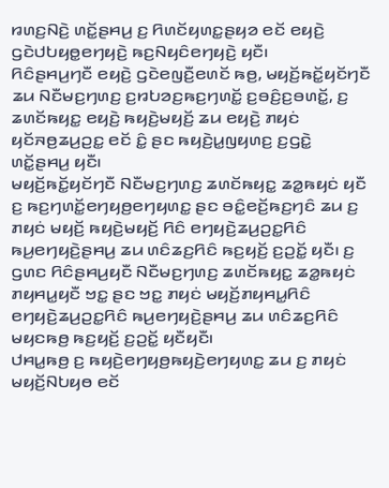ꤙꤛꤢ꤬ꤡꤢꤧ꤬ ꤛꤢꤩ꤭ꤔꤌꤣ꤬ ꤢ꤬ ꤖꤛꤢꤩꤟꤛꤢ꤭ꤔꤟꤤ ꤕꤢꤩ ꤕꤟꤢꤧ꤬ ꤞꤢꤧꤓꤝꤟꤥ꤭ꤕꤚꤟꤢꤧ꤬ ꤒꤢ꤬ꤡꤟꤢꤨꤕꤚꤟꤢꤧ꤬ ꤟꤢꤪ꤯
ꤖꤢꤨꤔꤌꤣ꤬ꤚꤢꤪ ꤕꤟꤢꤧ꤬ ꤞꤢꤧꤕꤜꤢꤪ꤬ꤕꤛꤢꤩ ꤒꤥ꤬, ꤗꤟꤢꤩ꤬ꤒꤢꤩ꤭ꤟꤢꤩꤚꤢꤪ ꤘꤣ ꤡꤢꤪꤗꤢ꤬ꤚꤛꤢ꤬ ꤢ꤬ꤙꤝꤤꤢ꤬ꤒꤢ꤬ꤚꤛꤢꤩ꤭ ꤢ꤬ꤋꤢꤨ꤬ꤢ꤬ꤋꤛꤢꤩ꤭, ꤢ꤬ ꤘꤛꤢꤩꤒꤟꤢ꤭ ꤕꤟꤢꤧ꤬ ꤒꤟꤢꤧ꤬ꤗꤟꤢꤩ꤬ ꤘꤣ ꤕꤟꤢꤧ꤬ ꤊꤟꤢꤦ ꤟꤢꤩꤏꤥ꤬ꤘꤣ꤬ꤑꤢ꤭ ꤕꤢꤩ ꤢꤨ꤭ ꤔꤢ ꤒꤟꤢꤧ꤬ꤣ꤭ꤜꤟꤛꤢ꤬ ꤢ꤬ꤞꤢꤧ꤭ ꤛꤢꤩ꤭ꤔꤌꤣ꤬ ꤟꤢꤪ꤯
ꤗꤟꤢꤩ꤬ꤒꤢꤩ꤭ꤟꤢꤩꤚꤢꤪ ꤡꤢꤪꤗꤢ꤬ꤚꤛꤢ꤬ ꤘꤛꤢꤩꤒꤟꤢ꤭ ꤘꤤ꤭ꤒꤟꤢꤦ ꤟꤢꤪ ꤢ꤬ ꤒꤢ꤬ꤚꤛꤢꤩ꤭ꤕꤚꤟꤥ꤬ꤕꤚꤟꤛꤢ꤭ ꤔꤢ ꤋꤢꤨ꤭ꤕꤢꤩ꤬ꤒꤢ꤬ꤚꤢꤨ ꤘꤣ ꤢ꤬ ꤊꤟꤢꤦ ꤗꤟꤢꤩ꤬ ꤒꤟꤢꤧ꤬ꤗꤟꤢꤩ꤬ ꤖꤢꤨ ꤕꤚꤟꤢꤧ꤬ꤘꤣ꤬ꤑꤢ꤭ꤖꤢꤨ ꤒꤣ꤬ꤕꤚꤟꤢꤧ꤬ꤔꤌꤣ꤬ ꤘꤣ ꤛꤢꤨꤘꤢ꤬ꤖꤢꤨ ꤒꤢ꤬ꤟꤢꤩ꤬ ꤢ꤬ꤑꤢꤩ꤭ ꤟꤢꤪ꤯ ꤢ꤬ ꤞꤛꤢ ꤖꤢꤨꤔꤌꤣ꤬ꤟꤢꤪ ꤡꤢꤪꤗꤢ꤬ꤚꤛꤢ꤬ ꤘꤛꤢꤩꤒꤟꤢ꤭ ꤘꤤ꤭ꤒꤟꤢꤦ ꤊꤟꤌꤣ꤭ꤟꤢꤪ ꤠꤢ꤭ ꤔꤢ ꤠꤢ꤭ ꤊꤟꤢꤦ ꤗꤟꤢꤩ꤬ꤊꤟꤌꤣ꤭ꤖꤢꤨ ꤕꤚꤟꤢꤧ꤬ꤘꤣ꤬ꤑꤢ꤭ꤖꤢꤨ ꤒꤣ꤬ꤕꤚꤟꤢꤧ꤬ꤔꤌꤣ꤬ ꤘꤣ ꤛꤢꤨꤘꤢ꤬ꤖꤢꤨ ꤗꤟꤢꤒꤥ꤬ ꤒꤢ꤬ꤟꤢꤩ꤬ ꤢ꤬ꤑꤢꤩ꤭ ꤟꤢꤪꤟꤢꤪ꤯
ꤓꤌꤣ꤭ꤒꤥ꤬ ꤢ꤬ ꤒꤟꤢꤧ꤬ꤕꤚꤟꤥ꤬ꤒꤟꤢꤧ꤬ꤕꤚꤟꤛꤢ꤭ ꤘꤣ ꤢ꤬ ꤊꤟꤢꤦ ꤗꤟꤢꤩ꤬ꤡꤝꤟꤥ ꤕꤢꤩ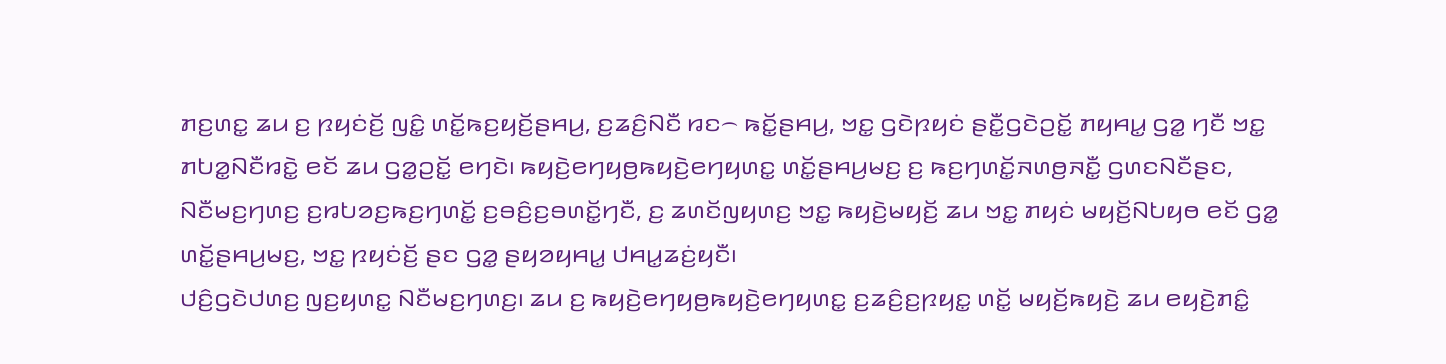ꤊꤢ꤬ꤛꤢ꤭ ꤘꤣ ꤢ꤬ ꤐꤟꤢꤦꤢꤩ꤬ ꤜꤢꤨ꤭ ꤛꤢꤩ꤭ꤒꤢ꤬ꤟꤢꤩ꤬ꤔꤌꤣ꤬, ꤢ꤬ꤘꤢꤨ꤬ꤡꤢꤪ ꤙꤢ꤮ ꤒꤢꤩ꤭ꤔꤌꤣ꤬, ꤠꤢ꤭ ꤞꤢꤧꤐꤟꤢꤦ ꤔꤢꤪ꤭ꤞꤢꤧꤑꤢꤩ꤭ ꤊꤟꤌꤣ꤭ ꤞꤤ꤭ ꤚꤢꤪ ꤠꤢ꤭ ꤊꤝꤤ꤭ꤡꤢꤪꤙꤢꤧ꤭ ꤕꤢꤩ ꤘꤣ ꤞꤤ꤭ꤑꤢꤩ꤭ ꤕꤚꤢꤧ꤯ ꤒꤟꤢꤧ꤬ꤕꤚꤟꤥ꤬ꤒꤟꤢꤧ꤬ꤕꤚꤟꤛꤢ꤭ ꤛꤢꤩ꤭ꤔꤌꤣ꤬ꤗꤢ꤬ ꤢ꤬ ꤒꤢ꤬ꤚꤛꤢꤩ꤭ꤏꤛꤥ꤬ꤏꤢꤪ꤭ ꤞꤛꤢꤡꤢꤪꤔꤢ,
ꤡꤢꤪꤗꤢ꤬ꤚꤛꤢ꤬ ꤢ꤬ꤙꤝꤤꤢ꤬ꤒꤢ꤬ꤚꤛꤢꤩ꤭ ꤢ꤬ꤋꤢꤨ꤬ꤢ꤬ꤋꤛꤢꤩ꤭ꤚꤢꤪ, ꤢ꤬ ꤘꤛꤢꤩꤜꤟꤛꤢ꤬ ꤠꤢ꤭ ꤒꤟꤢꤧ꤬ꤗꤟꤢꤩ꤬ ꤘꤣ ꤠꤢ꤭ ꤊꤟꤢꤦ ꤗꤟꤢꤩ꤬ꤡꤝꤟꤥ ꤕꤢꤩ ꤞꤤ꤭ ꤛꤢꤩ꤭ꤔꤌꤣ꤬ꤗꤢ꤬, ꤠꤢ꤭ ꤐꤟꤢꤦꤢꤩ꤬ ꤔꤢ ꤞꤤ꤭ ꤔꤟꤤꤟꤌꤣ꤭ ꤓꤌꤣ꤭ꤘꤢꤦ꤬ꤟꤢꤪ꤯
ꤓꤢꤨ꤬ꤞꤢꤧꤓꤛꤢ꤬ ꤜꤢ꤬ꤟꤛꤢ꤭ ꤡꤢꤪꤗꤢ꤬ꤚꤛꤢ꤬꤯ ꤘꤣ ꤢ꤬ ꤒꤟꤢꤧ꤬ꤕꤚꤟꤥ꤬ꤒꤟꤢꤧ꤬ꤕꤚꤟꤛꤢ꤭ ꤢ꤬ꤘꤢꤨ꤬ꤢ꤬ꤐꤟꤢ꤭ ꤛꤢꤩ꤭ ꤗꤟꤢꤩ꤬ꤒꤟꤢꤧ꤬ ꤘꤣ ꤕꤟꤢꤧ꤬ꤊꤢꤨ꤭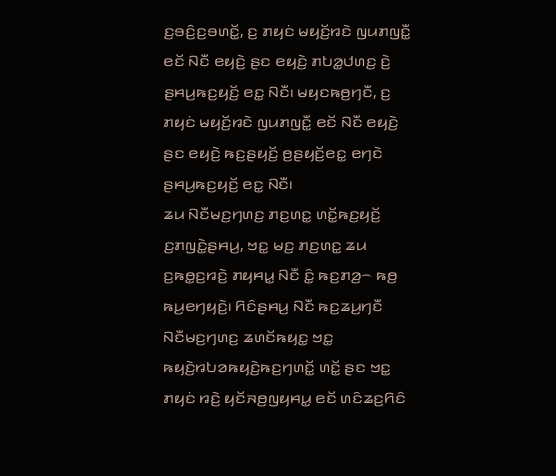ꤢ꤬ꤋꤢꤨ꤬ꤢ꤬ꤋꤛꤢꤩ꤭, ꤢ꤬ ꤊꤟꤢꤦ ꤗꤟꤢꤩ꤬ꤙꤢꤧ ꤜꤣꤊꤜꤢꤪ꤭ ꤕꤢꤩ ꤡꤢꤪ ꤕꤟꤢꤧ꤬ ꤔꤢ ꤕꤟꤢꤧ꤬ ꤊꤝꤤ꤭ꤓꤛꤢ꤬ ꤢꤧ꤬ ꤔꤌꤣ꤬ꤒꤢ꤬ꤟꤢꤩ꤬ ꤕꤢ꤭ ꤡꤢꤪ꤯ ꤗꤟꤢꤒꤥ꤬ꤚꤢꤪ, ꤢ꤬ ꤊꤟꤢꤦ ꤗꤟꤢꤩ꤬ꤙꤢꤧ ꤜꤣꤊꤜꤢꤪ꤭ ꤕꤢꤩ ꤡꤢꤪ ꤕꤟꤢꤧ꤬ ꤔꤢ ꤕꤟꤢꤧ꤬ ꤒꤢ꤬ꤔꤟꤢꤩ꤬ ꤥ꤬ꤔꤟꤢꤩ꤬ꤕꤢ꤭ ꤕꤚꤢꤧ ꤔꤌꤣ꤬ꤒꤢ꤬ꤟꤢꤩ꤬ ꤕꤢ꤭ ꤡꤢꤪ꤯
ꤘꤣ ꤡꤢꤪꤗꤢ꤬ꤚꤛꤢ꤬ ꤊꤢ꤬ꤛꤢ꤭ ꤛꤢꤩ꤭ꤒꤢ꤬ꤟꤢꤩ꤬ ꤢ꤬ꤊꤜꤢꤧ꤭ꤔꤌꤣ꤬, ꤠꤢ꤭ ꤗꤢ꤬ ꤊꤢ꤬ꤛꤢ꤭ ꤘꤣ ꤢ꤬ꤒꤥ꤭ꤢ꤬ꤙꤢꤧ꤬ ꤊꤟꤌꤣ꤭ ꤡꤢꤪ ꤢꤨ꤭ ꤒꤢ꤬ꤊꤤ꤬꤮ ꤒꤥ꤬ ꤒꤣ꤬ꤕꤚꤟꤢꤧ꤬꤯ ꤖꤢꤨꤔꤌꤣ꤬ ꤡꤢꤪ ꤒꤢ꤬ꤘꤣ꤬ꤚꤢꤪ ꤡꤢꤪꤗꤢ꤬ꤚꤛꤢ꤬ ꤘꤛꤢꤩꤒꤟꤢ꤭ ꤠꤢ꤭ ꤒꤟꤢꤧ꤬ꤙꤝꤤꤒꤟꤢꤧ꤬ꤒꤢ꤬ꤚꤛꤢꤩ꤭ ꤛꤢꤩ꤭ ꤔꤢ ꤠꤢ꤭ ꤊꤟꤢꤦ ꤙꤢꤧ꤬ ꤟꤢꤩꤏꤥ꤬ꤜꤟꤌꤣ꤭ ꤕꤢꤩ ꤛꤢꤨꤘꤢ꤬ꤖꤢꤨ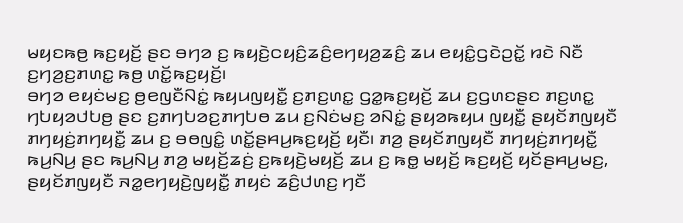ꤗꤟꤢꤒꤥ꤬ ꤒꤢ꤬ꤟꤢꤩ꤬ ꤔꤢ ꤋꤚꤤ ꤢ꤬ ꤒꤟꤢꤧ꤬ꤍꤟꤢꤨ꤬ꤘꤢꤨ꤬ꤕꤚꤟꤤ꤬ꤘꤢꤨ꤬ ꤘꤣ ꤕꤟꤢꤨ꤭ꤞꤢꤧꤑꤢꤩ꤭ ꤙꤢꤧ ꤡꤢꤪ ꤢ꤬ꤚꤤ꤬ꤢ꤬ꤊꤛꤢ꤭ ꤒꤥ꤬ ꤛꤢꤩ꤭ꤒꤢ꤬ꤟꤢꤩ꤬꤯
ꤋꤚꤤ ꤕꤟꤢꤦꤗꤢ꤬ ꤥ꤬ꤕꤜꤢꤪꤡꤢꤦ꤭ ꤒꤟꤣꤜꤟꤢꤪ꤭ ꤢ꤬ꤊꤢ꤬ꤛꤢ꤭ ꤞꤤ꤭ꤒꤢ꤬ꤟꤢꤩ꤬ ꤘꤣ ꤢ꤬ꤞꤛꤢꤔꤢ ꤊꤢ꤬ꤛꤢ꤭ ꤚꤝꤟꤤꤓꤝꤥ꤬ ꤔꤢ ꤢ꤬ꤊꤚꤝꤤꤢ꤬ꤊꤚꤝꤥ ꤘꤣ ꤢ꤬ꤡꤢꤦꤗꤢ꤬ ꤤꤡꤢꤦ꤭ ꤔꤟꤤꤒꤟꤣ ꤜꤟꤢꤪ꤭ ꤔꤟꤢꤩꤊꤜꤟꤢꤪ ꤊꤚꤟꤢꤦ꤬ꤊꤚꤟꤢꤪ꤭ ꤘꤣ ꤢ꤬ ꤋꤥꤜꤢꤨ꤭ ꤛꤢꤩ꤭ꤔꤌꤣ꤬ꤒꤢ꤬ꤟꤢꤩ꤬ ꤟꤢꤪ꤯ ꤊꤤ꤬ ꤔꤟꤢꤩꤊꤜꤟꤢꤪ ꤊꤚꤟꤢꤦ꤬ꤊꤚꤟꤢꤪ꤭ ꤒꤣ꤬ꤡꤣ꤬ ꤔꤢ ꤒꤣ꤬ꤡꤣ꤬ ꤊꤤ꤬ ꤗꤟꤢꤩ꤬ꤘꤢꤦ꤬ ꤢ꤬ꤒꤟꤢꤧ꤬ꤗꤟꤢꤩ꤬ ꤘꤣ ꤢ꤬ ꤒꤥ꤭ ꤗꤟꤢꤩ꤬ ꤒꤢ꤬ꤟꤢꤩ꤬ ꤟꤢꤩꤔꤌꤣ꤬ꤗꤢ꤬, ꤔꤟꤢꤩꤊꤜꤟꤢꤪ ꤏꤤ꤭ꤕꤚꤟꤢꤧ꤬ꤜꤟꤢꤪ꤭ ꤊꤟꤢꤦ ꤘꤢꤨ꤬ꤓꤛꤢ꤬ ꤚꤢꤪ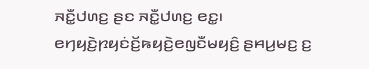ꤏꤢꤪ꤭ꤓꤛꤢ꤬ ꤔꤢ ꤏꤢꤪ꤭ꤓꤛꤢ꤬ ꤕꤢ꤭꤯ ꤕꤚꤟꤢꤧ꤬ꤐꤟꤢꤦꤢꤩ꤬ꤒꤟꤢꤧ꤬ꤕꤜꤢꤪꤗꤟꤢꤨ꤬ ꤔꤌꤣ꤬ꤗꤢ꤬ ꤢ꤬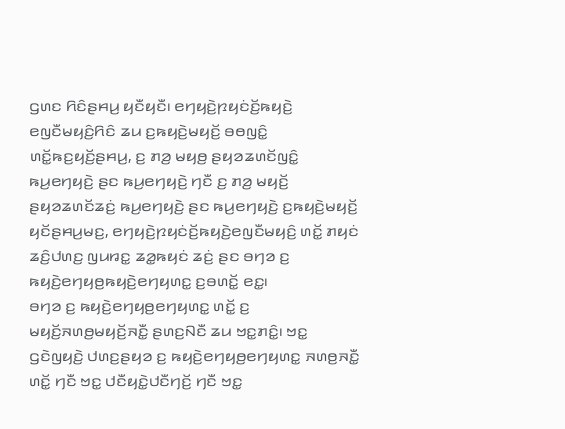ꤞꤛꤢ ꤖꤢꤨꤔꤌꤣ꤬ ꤟꤢꤪꤟꤢꤪ꤯ ꤕꤚꤟꤢꤧ꤬ꤐꤟꤢꤦꤢꤩ꤬ꤒꤟꤢꤧ꤬ ꤕꤜꤢꤪꤗꤟꤢꤨ꤬ꤖꤢꤨ ꤘꤣ ꤢ꤬ꤒꤟꤢꤧ꤬ꤗꤟꤢꤩ꤬ ꤋꤥꤜꤢꤨ꤭ ꤛꤢꤩ꤭ꤒꤢ꤬ꤟꤢꤩ꤬ꤔꤌꤣ꤬, ꤢ꤬ ꤊꤤ꤬ ꤗꤟꤥ꤬ ꤔꤟꤤꤘꤛꤢꤩꤜꤢꤨ꤭ ꤒꤣ꤬ꤕꤚꤟꤢꤧ꤬ ꤔꤢ ꤒꤣ꤬ꤕꤚꤟꤢꤧ꤬ ꤚꤢꤪ ꤢ꤬ ꤊꤤ꤬ ꤗꤟꤢꤩ꤬ ꤔꤟꤤꤘꤛꤢꤩꤘꤢꤦ꤬ ꤒꤣ꤬ꤕꤚꤟꤢꤧ꤬ ꤔꤢ ꤒꤣ꤬ꤕꤚꤟꤢꤧ꤬ ꤢ꤬ꤒꤟꤢꤧ꤬ꤗꤟꤢꤩ꤬ ꤟꤢꤩꤔꤌꤣ꤬ꤗꤢ꤬, ꤕꤚꤟꤢꤧ꤬ꤐꤟꤢꤦꤢꤩ꤬ꤒꤟꤢꤧ꤬ꤕꤜꤢꤪꤗꤟꤢꤨ꤬ ꤛꤢꤩ꤭ ꤊꤟꤢꤦ ꤘꤢꤨ꤬ꤓꤛꤢ꤬ ꤜꤣꤙꤢ꤭ ꤘꤤ꤭ꤒꤟꤢꤦ ꤘꤢꤦ꤬ ꤔꤢ ꤋꤚꤤ ꤢ꤬ ꤒꤟꤢꤧ꤬ꤕꤚꤟꤥ꤬ꤒꤟꤢꤧ꤬ꤕꤚꤟꤛꤢ꤭ ꤢ꤬ꤋꤛꤢꤩ꤭ ꤕꤢ꤭꤯
ꤋꤚꤤ ꤢ꤬ ꤒꤟꤢꤧ꤬ꤕꤚꤟꤥ꤬ꤕꤚꤟꤛꤢ꤭ ꤛꤢꤩ꤭ ꤢ꤬ ꤗꤟꤢꤩ꤬ꤏꤛꤥ꤬ꤗꤟꤢꤩ꤬ꤏꤢꤪ꤭ ꤔꤛꤢ꤬ꤡꤢꤪ ꤘꤣ ꤠꤢ꤭ꤊꤢꤨ꤭꤯ ꤠꤢ꤭ ꤞꤢꤧꤜꤟꤢꤧ꤬ ꤓꤛꤢ꤬ꤔꤟꤤ ꤢ꤬ ꤒꤟꤢꤧ꤬ꤕꤚꤟꤥ꤬ꤕꤚꤟꤛꤢ꤭ ꤏꤛꤥ꤬ꤏꤢꤪ꤭ ꤛꤢꤩ꤭ ꤚꤢꤪ ꤠꤢ꤭ ꤓꤢꤪꤟꤢꤧ꤭ꤓꤢꤪꤚꤢꤩ꤬ ꤚꤢꤪ ꤠꤢ꤭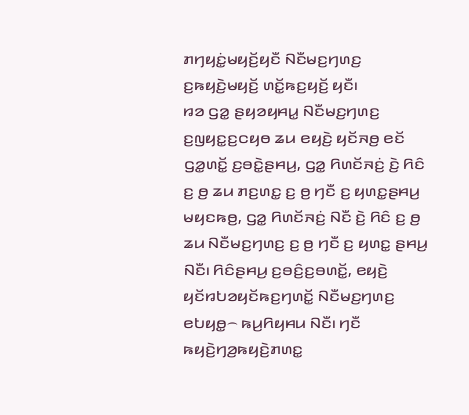ꤊꤚꤟꤢꤦ꤭ꤗꤟꤢꤩ꤬ꤟꤢꤪ ꤡꤢꤪꤗꤢ꤬ꤚꤛꤢ꤬ ꤢ꤬ꤒꤟꤢꤧ꤬ꤗꤟꤢꤩ꤬ ꤛꤢꤩ꤭ꤒꤢ꤬ꤟꤢꤩ꤬ ꤟꤢꤪ꤯
ꤙꤤ ꤞꤤ꤭ ꤔꤟꤤꤟꤌꤣ꤭ ꤡꤢꤪꤗꤢ꤬ꤚꤛꤢ꤬ ꤢ꤬ꤜꤟꤢ꤭ꤢ꤬ꤍꤟꤥ ꤘꤣ ꤕꤟꤢꤧ꤬ ꤟꤢꤩꤏꤥ꤬ ꤕꤢꤩ ꤞꤤ꤭ꤛꤢꤩ꤭ ꤢ꤬ꤋꤢꤧ꤭ꤔꤌꤣ꤬, ꤞꤤ꤭ ꤖꤛꤢꤩꤏꤢꤦ꤬ ꤢꤧ꤬ ꤖꤢꤨ ꤢ꤬ ꤥ꤬ ꤘꤣ ꤊꤢ꤬ꤛꤢ꤭ ꤢ꤬ ꤥ꤬ ꤚꤢꤪ ꤢ꤬ ꤟꤛꤢ꤭ꤔꤌꤣ꤬ ꤗꤟꤢꤒꤥ꤬, ꤞꤤ꤭ ꤖꤛꤢꤩꤏꤢꤦ꤬ ꤡꤢꤪ ꤢꤧ꤬ ꤖꤢꤨ ꤢ꤬ ꤥ꤬ ꤘꤣ ꤡꤢꤪꤗꤢ꤬ꤚꤛꤢ꤬ ꤢ꤬ ꤥ꤬ ꤚꤢꤪ ꤢ꤬ ꤟꤛꤢ꤭ ꤔꤌꤣ꤬ ꤡꤢꤪ꤯ ꤖꤢꤨꤔꤌꤣ꤬ ꤢ꤬ꤋꤢꤨ꤬ꤢ꤬ꤋꤛꤢꤩ꤭, ꤕꤟꤢꤧ꤬ ꤟꤢꤩꤙꤝꤤꤟꤢꤩꤒꤢ꤬ꤚꤛꤢꤩ꤭ ꤡꤢꤪꤗꤢ꤬ꤚꤛꤢ꤬ ꤕꤝꤟꤥ꤭꤮ ꤒꤣ꤬ꤖꤟꤌꤣ ꤡꤢꤪ꤯ ꤚꤢꤪ ꤒꤟꤢꤧ꤬ꤚꤤ꤬ꤒꤟꤢꤧ꤬ꤊꤛꤢ꤭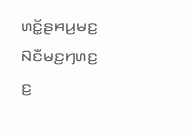ꤛꤢꤩ꤭ꤔꤌꤣ꤬ꤗꤢ꤬ ꤡꤢꤪꤗꤢ꤬ꤚꤛꤢ꤬ ꤢ꤬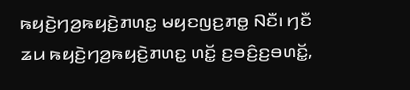ꤒꤟꤢꤧ꤬ꤚꤤ꤬ꤒꤟꤢꤧ꤬ꤊꤛꤢ꤭ ꤗꤟꤢꤜꤢ꤬ꤊꤥ꤭ ꤡꤢꤪ꤯ ꤚꤢꤪ ꤘꤣ ꤒꤟꤢꤧ꤬ꤚꤤ꤬ꤒꤟꤢꤧ꤬ꤊꤛꤢ꤭ ꤛꤢꤩ꤭ ꤢ꤬ꤋꤢꤨ꤬ꤢ꤬ꤋꤛꤢꤩ꤭,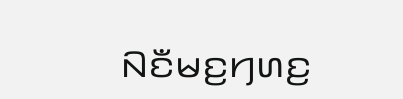ꤡꤢꤪꤗꤢ꤬ꤚꤛꤢ꤬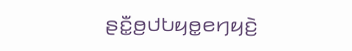ꤔꤢꤪ꤭ꤥ꤬ꤓꤝꤟꤥ꤭ꤕꤚꤟꤢꤧ꤬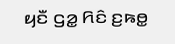ꤟꤢꤪ ꤞꤤ꤭ ꤖꤢꤨ ꤢ꤬ꤒꤥ꤭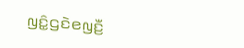ꤜꤢꤨ꤭ꤞꤢꤧꤕꤜꤢꤪ꤬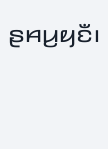ꤔꤌꤣ꤬ꤟꤢꤪ꤯